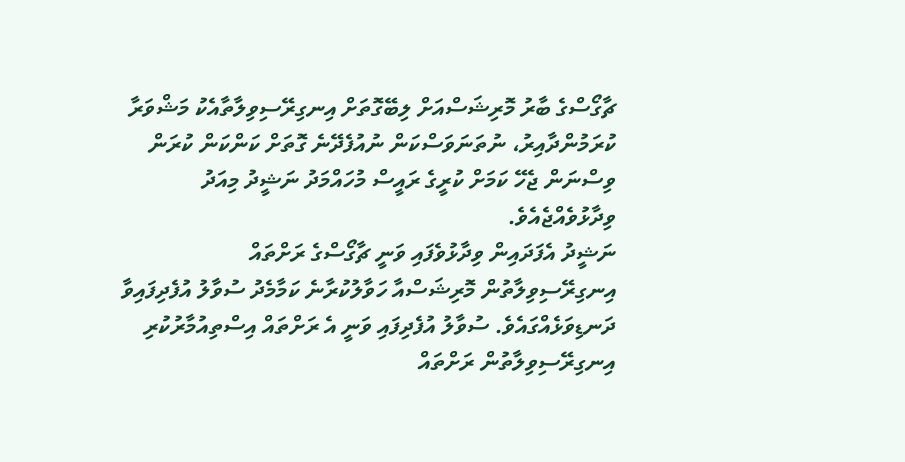ޗާގޯސްގެ ބާރު މޮރިޝަސްއަށް ލިބޭގޮތަށް އިނގިރޭސިވިލާތާއެކު މަޝްވަރާ ކުރަމުންދާއިރު، ނުތަނަވަސްކަން ނުއުފެދޭނެ ގޮތަށް ކަންކަން ކުރަން ވިސްނަން ޖެހޭ ކަމަށް ކުރީގެ ރައީސް މުހައްމަދު ނަޝީދު މިއަދު ވިދާޅުވެއްޖެއެވެ.
ނަޝީދު އެފަދައިން ވިދާޅުވެފައި ވަނީ ޗާގޯސްގެ ރަށްތައް އިނގިރޭސިވިލާތުން މޮރިޝަސްއާ ހަވާލުކުރާނެ ކަމާމެދު ސުވާލު އުފެދިފައިވާ ދަނޑިވަޅެއްގައެވެ. ސުވާލު އުފެދިފައި ވަނީ އެ ރަށްތައް އިސްތިއުމާރުކުރި އިނގިރޭސިވިލާތުން ރަށްތައް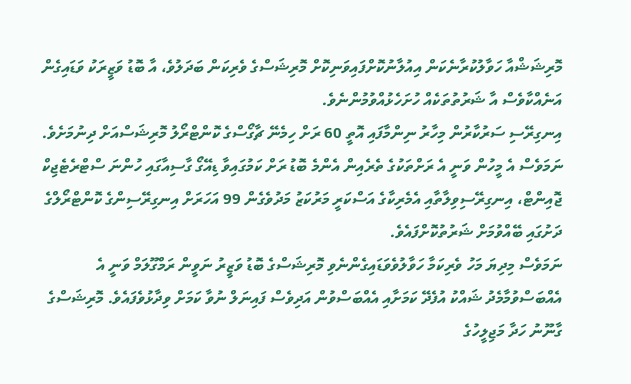މޮރިޝަޝްއާ ހަވާލުކުރާނެކަން އިއުލާނުކޮށްފައިވަނިކޮށް މޮރިޝަސްގެ ވެރިކަން ބަދަލުވެ، އާ ބޮޑު ވަޒީރަކު ވަޑައިގެން އަނެއްކާވެސް އާ ޝަރުތުތަކެއް ހުށަހެޅުއްވުމުންނެވެ.
އިނގިރޭސި ސަރުކާރުން މިހާރު ނިންމާފައި އޮތީ 60 ރަށް ހިމެނޭ ޗާގޯސްގެ ކޮންޓްރޯލު މޮރިޝަސްއަށް ދިނުމަށެވެ. ނަމަވެސް އެ މީހުން ވަނީ އެ ރަށްތަކުގެ ތެރެއިން އެންމެ ބޮޑު ރަށް ކަމުގައިވާ ޑިއޭގޯ ގާސިއާގައި ހުންނަ ސްޓްރެޓެޖިކް ޖޮއިންޓް، އިނގިރޭސިވިލާތާއި އެމެރިކާގެ އަސްކަރީ މަރުކަޒު މަދުވެގެން 99 އަހަރަށް އިނގިރޭސިންގެ ކޮންޓްރޯލްގެ ދަށުގައި ބޭއްވުމަށް ޝަރުތުކޮށްފައެވެ.
ނަމަވެސް މިދިޔަ މަހު ވެރިކަމާ ހަވާލުވެވަޑައިގެންނެވި މޮރިޝަސްގެ ބޮޑު ވަޒީރު ނަވީން ރަމްގޫލަމް ވަނީ އެ އެއްބަސްވުމާމެދު ޝައްކު އުފެދޭ ކަމަށާއި އެއްބަސްވުން އަދިވެސް ފައިނަލް ނުވާ ކަމަށް ވިދާޅުވެފައެވެ. މޮރިޝަސްގެ ގާނޫނު ހަދާ މަޖިލީހުގެ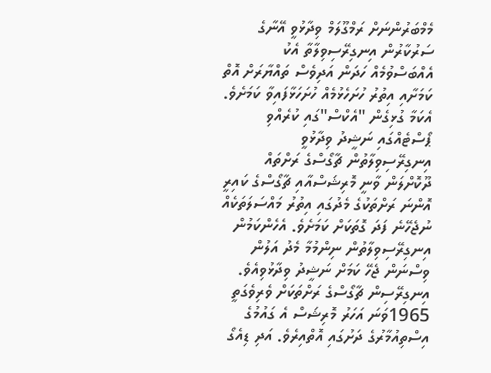މެމްބަރުންނަށް ރަމްގޫލަމް ވިދާޅުވީ އޭނާގެ ސަރުކާރުން އިނގިރޭސިވިލާތާ އެކު އެއްބަސްވުމެއް ހަދަން އަދިވެސް ތައްޔާރަށް އޮތް ކަމަށާއި އިތުރު ހުށަހެޅުމެއް ހުށަހަޅާފައިވާ ކަމަށެވެ.
އެކަމާ ގުޅިގެން "އެކްސް"ގައި ކުރެއްވި ޕޯސްޓެއްގައި ނަޝީދު ވިދާޅުވީ އިނގިރޭސިވިލާތުން ޗާގޯސްގެ ރަށްތައް ދޫކޮށްލަން ވާނީ މޮރިޝަސްއާއި ޗާގޯސްގެ ކައިރީ އޮންނަ ރަށްތަކުގެ މެދުގައި އިތުރު މައްސަލަތަކެއް ނުޖެހޭނެ ފަދަ ގޮތަކަށް ކަމަށެވެ. އެހެންކަމުން އިނގިރޭސިވިލާތުން ނިންމުމާ މެދު އަލުން ވިސްނަން ޖެހޭ ކަމަށް ނަޝީދު ވިދާޅުވިއެވެ.
އިނގިރޭސިން ޗާގޯސްގެ ރަށްތަކަށް ވެރިވެގަތީ 1965ވަނަ އަހަރު މޮރިޝަސް އެ ގައުމުގެ އިސްތިއުމާރުގެ ދަށުގައި އޮތްއިރެވެ. އަދި ޑިއެގޯ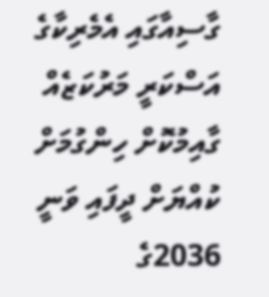ގާސިއާގައި އެމެރިކާގެ އަސްކަރީ މަރުކަޒެއް ގާއިމުކޮށް ހިންގުމަށް ކުއްޔަށް ދީފައި ވަނީ 2036ގެ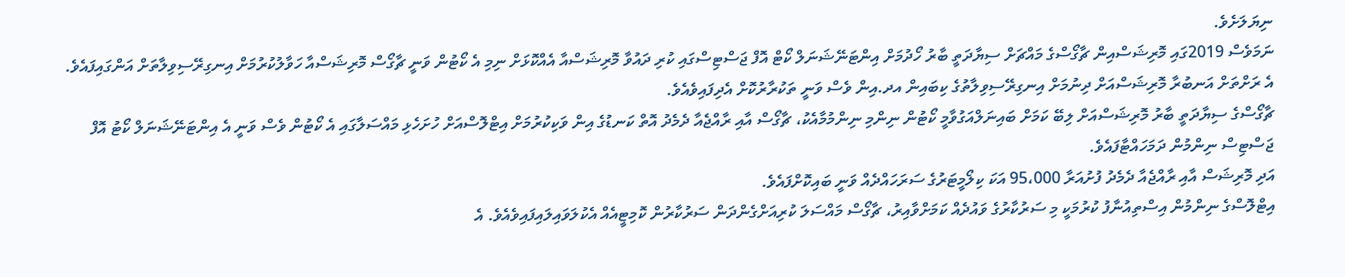ނިޔަލަށެވެ.
ނަމަވެސް 2019ގައި މޮރިޝަސްއިން ޗާގޯސްގެ މައްޗަށް ސިޔާދަތީ ބާރު ހޯދުމަށް އިންޓަނޭޝަނަލް ކޯޓް އޮފް ޖަސްޓިސްގައި ކުރި ދައުވާ މޮރިޝަސްއާ އެއްކޮޅަށް ނިމި އެ ކޯޓުން ވަނީ ޗާގޯސް މޮރިޝަސްއާ ހަވާލުކުރުމަށް އިނގިރޭސިވިލާތަށް އަންގައިފައެވެ.
އެ ރަށްތަށް އަނބުރާ މޮރިޝަސްއަށް ދިނުމަށް އިނގިރޭސިވިލާތުގެ ކިބައިން އދ.އިން ވެސް ވަނީ ތަކުރާރުކޮށް އެދިފައިވެއެވެ.
ޗާގޯސްގެ ސިޔާދަތީ ބާރު މޮރިޝަސްއަށް ލިބޭ ކަމަށް ބައިނަލްއަގުވާމީ ކޯޓުން ނިންމި ނިންމުމާއެކު، ޗާގޯސް އާއި ރާއްޖެއާ ދެމެދު އޮތް ކަނޑުގެ އިން ވަކިކުރުމަށް އިޓްލޮސްއަށް ހުށަހެޅި މައްސަލާގައި އެ ކޯޓުން ވެސް ވަނީ އެ އިންޓަނޭޝަނަލް ކޯޓު އޮފް ޖަސްޓިސް ނިންމުން ދަމަހައްޓާފައެވެ.
އަދި މޮރިޝަސް އާއި ރާއްޖެއާ ދެމެދު ފުށުއަރާ 95،000 އަކަ ކިލޯމީޓަރުގެ ސަރަހައްދެއް ވަނީ ބައިކޮށްފައެވެ.
އިޓްލޮސްގެ ނިންމުން އިސްތިއުނާފު ކުރުމަކީ މި ސަރުކާރުގެ ވައުދެއް ކަމަށްވާއިރު، ޗާގޯސް މައްސަލަ ކުރިއަށްގެންދަން ސަރުކާރުން ކޮމިޓީއެއް އެކުލަވައިލައިފައިވެއެވެ. އެ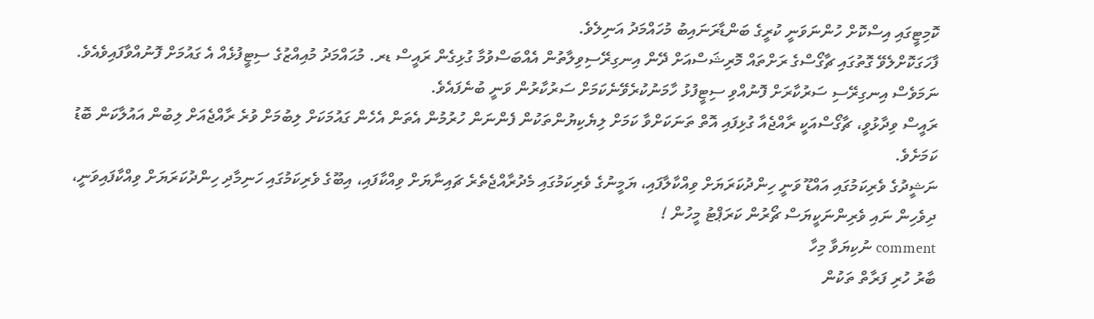ކޮމިޓީގައި އިސްކޮށް ހުންނަވަނީ ކުރީގެ ބަންޑާރަނައިބު މުހައްމަދު އަނިލެވެ.
ފާހަގަކޮށްލެވޭ ގޮތުގައި ޗާގޯސްގެ ރަށްތައް މޮރިޝަސްއަށް ދޭން އިނގިރޭސިވިލާތުން އެއްބަސްވުމާ ގުޅިގެން ރައީސް ޑރ. މުޙައްމަދު މުއިއްޒުގެ ސިޓީފުޅެއް އެ ގައުމަށް ފޮނުއްވާފައިވެއެވެ. ނަމަވެސް އިނގިރޭސި ސަރުކާރަށް ފޮނުއްވި ސިޓީފުޅު ހާމަނުކުރެވޭނެކަމަށް ސަރުކާރުން ވަނީ ބުނެފައެވެ.
ރައީސް ވިދާޅުވީ، ޗާގޯސްއަކީ ރާއްޖެއާ ގުޅިފައި އޮތް ތަނަކަށްވާ ކަމަށް ލިޔެކިޔުންތަކުން ފެންނަން ހުރުމުން އެތަން އެހެން ގައުމަކަށް ލިބުމަށް ވުރެ ރާއްޖެއަށް ލިބުން އައުލާކަން ބޮޑު ކަމަށެވެ.
ނަޝީދުގެ ވެރިކަމުގައި އައްޑޫ ވަނީ ހިންދުކަރަޔަށް ވިއްކާލާފައި، ޔަމީނުގެ ވެރިކަމުގައި މެދުރާއްޖެތެރެ ޗައިނާޔަށް ވިއްކާފައި، އިބޫގެ ވެރިކަމުގައި ހަނިމާދި ހިންދުކަރަޔަށް ވިއްކާފައިވަނީ، ދިވެހިން ނައި ވެރިންނަކީޔަސް ޗޯރުން ކަރަޕްޓު މީހުން !
comment ނުކިޔަވާ މިހާ
ބާރު ހުރި ފަރާތް ތަކުން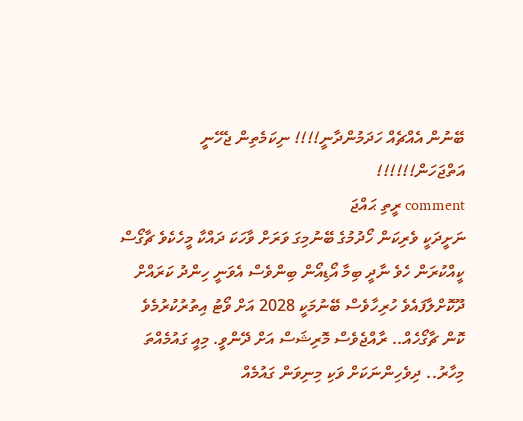ބޭނުން އެއްޗެއް ހަދަމުންދާނީ!!!! ނިކަމެތިން ޖެހޭނީ އަތްޖަހަން!!!!!!
comment ރީތި ޙައްޖަ
ނަށީދަކީ ވެރިކަން ހޯދުމުގެ ބޭނުމިގަ ވަރަށް ވާހަކަ ދައްކާ މީހެކެވެ ޗާގޯސް ކީއްކުރަން ހެވެ ނާދީ ބިމާ އޯޑިއޯން ބިންވެސް އެވަނީ ހިންދު ކަރައްށް ދޫކޮށްލާފައެވެ ހުރިހާވެސް ބޭނުމަކީ 2028 އަށް ވޯޓު އިތުރުކުރުމެވެ
ކޮން ޗާގޯހެއް.. ރާއްޖެވެސް މޮރިޝަސް އަށް ދޭންވީ. މިއީ ގައުމެއްތަ މިހާރު.. ދިވެހިންނަކަށް ވަކި މިނިވަން ގައުމެއް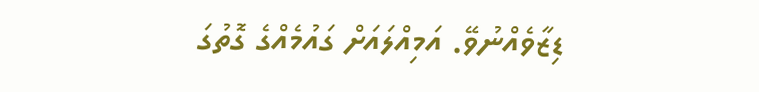ޑިޒާވެއްނުވޭ. އަމިއްލައަށް ގައުމެއްގެ ގޮތުގަ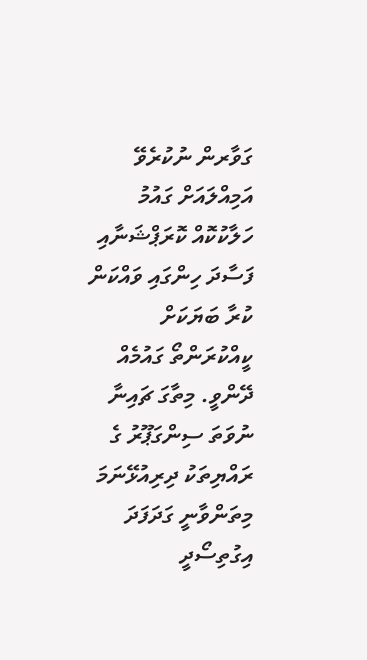ގަވާރން ނުކުރެވޭ އަމިއްލައަށް ގައުމު ހަލާކުކޮއް ކޮރަޕްޝަނާއި ފަސާދަ ހިންގައި ވައްކަން ކުރާ ބަޔަކަށް ކީއްކުރަންތޯ ގައުމެއް ދޭންވީ. މިތާގަ ޗައިނާ ނުވަތަ ސިންގަޕޫރު ގެ ރައްޔިތަކު ދިރިއުޅޭނަމަ މިތަންވާނީ ގަދަފަދަ އިގުތިސޯދީ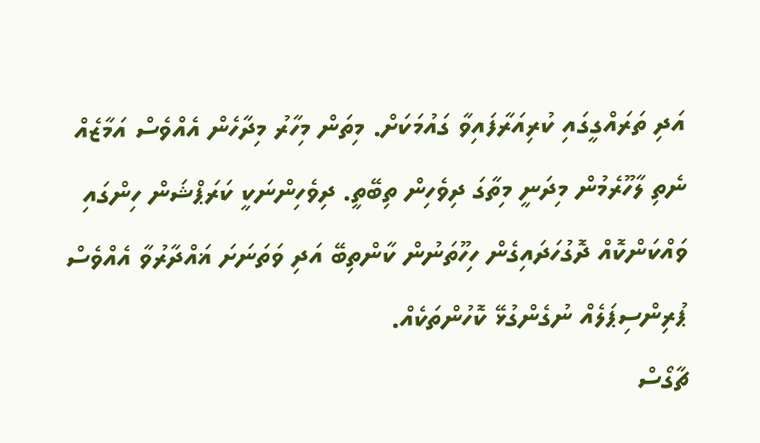އަދި ތަރައްގީގައި ކުރިއަރާފައިވާ ގައުމަކަށް. މިތަން މިހާރު މިދާހެން އެއްވެސް އަމާޒެއް ނެތި ލާހޫރެމުން މިދަނީ މިތާގަ ދިވެހިން ތިބޭތީ. ދިވެހިންނަކީ ކަރަޕްޝަން ހިންގައި ވައްކަންކޮއް ދޮގުހަދައިގެން ހިހޫތަނުން ކާންތިބޭ އަދި ވަތަނަށަ ޣައްދާރުވާ އެއްވެސް ޕުރިންސިޕަލެއް ނުގެންގުޅޭ ކޮހުންތަކެއް.
ޗާގޯސް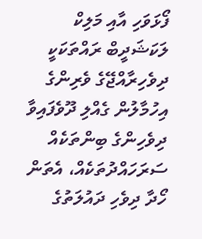ފޯޅަވަހި އާއި މަލިކް ލަކަޝަދީބް ރައްތަކަކީ ދިވެހިރާއްޖޭގެ ވެރިންގެ އިހުމާލުން ގެއްލި ދޫވެފައިވާ ދިވެހިންގެ ބިންތަކެއް ސަރަހައްދުތަކެއް، އެތަން ހޯދާ ދިވެހި ދައުލަތުގެ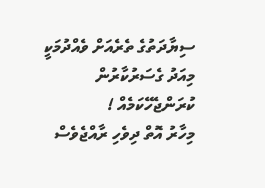ސިޔާދަތުގެ ތެރެއަށް ވެއްދުމަކީ މިއަދު ގެސަރުކާރުން ކުރަންޖެހޭކަމެއް !
މިހާރު އޮތް ދިވެހި ރާއްޖެވެސް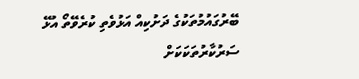ބޭރުގައުމުތަކުގެ ދަށުކިއް އަޅުވެތި ކުރެވޭތޯ އުޅޭ ސަރުކާރުތަކަކަށް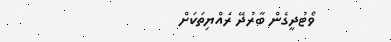ވޯޓުދީގެން ބާރުދޭ ރައްޔިތަކަށް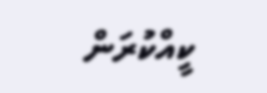ކީއްކުރަން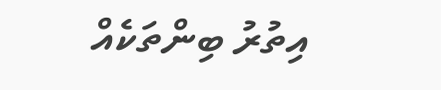އިތުރު ބިންތަކެއް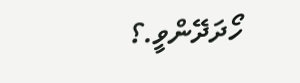ހޯދަދޭންވީ.؟